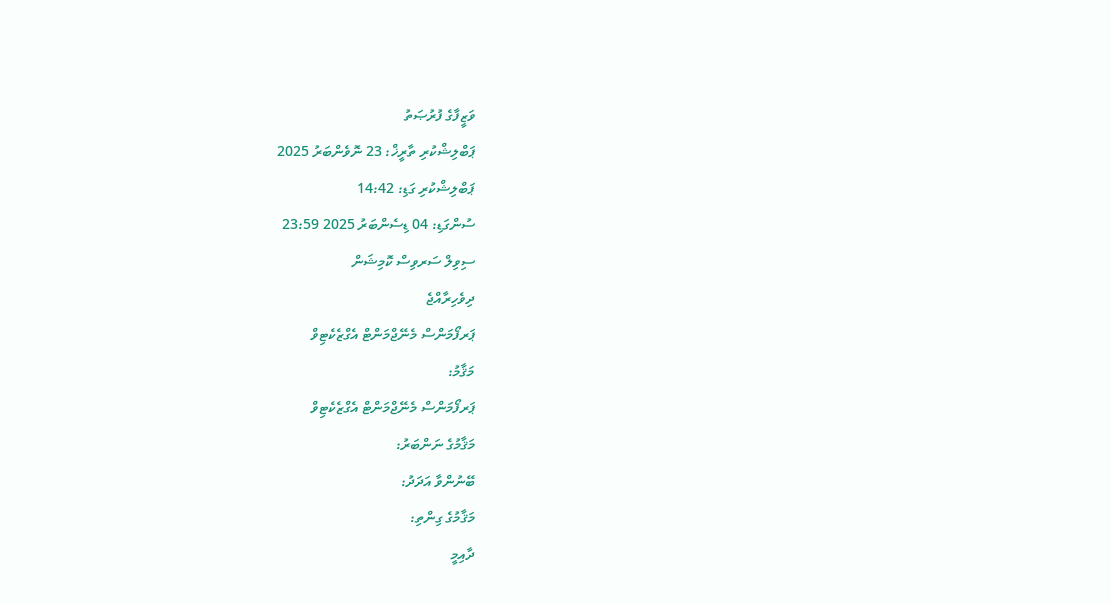ވަޒީފާގެ ފުރުޞަތު
ޕަބްލިޝްކުރި ތާރީޚް: 23 ނޮވެންބަރު 2025
ޕަބްލިޝްކުރި ގަޑި: 14:42
ސުންގަޑި: 04 ޑިސެންބަރު 2025 23:59
ސިވިލް ސަރވިސް ކޮމިޝަން
ދިވެހިރާއްޖެ
ޕަރފޯމަންސް މެނޭޖްމަންޓް އެގްޒެކެޓިވް
މަޤާމު:
ޕަރފޯމަންސް މެނޭޖްމަންޓް އެގްޒެކެޓިވް
މަޤާމުގެ ނަންބަރު:
ބޭނުންވާ އަދަދު:
މަޤާމުގެ ގިންތި:
ދާއިމީ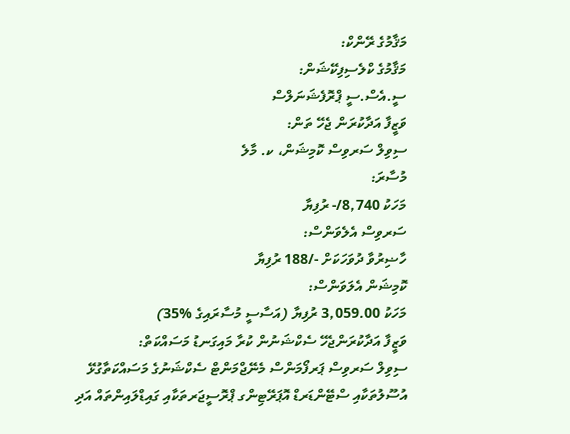މަޤާމުގެ ރޭންކް:
މަޤާމުގެ ކްލެސިފިކޭޝަން:
ސީ.އެސް.ސީ ޕްރޮފެޝަނަލްސް
ވަޒީފާ އަދާކުރަން ޖެހޭ ތަން:
ސިވިލް ސަރވިސް ކޮމިޝަން، ކ. މާލެ
މުސާރަ:
މަހަކު 8,740/- ރުފިޔާ
ސަރވިސް އެލެވަންސް:
ހާޟިރުވާ ދުވަހަކަށް -/188 ރުފިޔާ
ކޮމިޝަން އެލަވަންސް:
މަހަކު 3,059.00 ރުފިޔާ (އަސާސީ މުސާރައިގެ %35)
ވަޒީފާ އަދާކުރަންޖެހޭ ސެކްޝަނުން ކުރާ މައިގަނޑު މަސައްކަތް:
ސިވިލް ސަރވިސް ޕަރފޯމަންސް މެނޭޖްމަންޓް ސެކްޝަނުގެ މަސައްކަތާގުޅޭ އުސޫލުތަކާއި ސްޓޭންޑަރޑް އޮޕަރޭޓިންގ ޕްރޮސީޖަރތަކާއި ގައިޑްލައިންތައް އަދި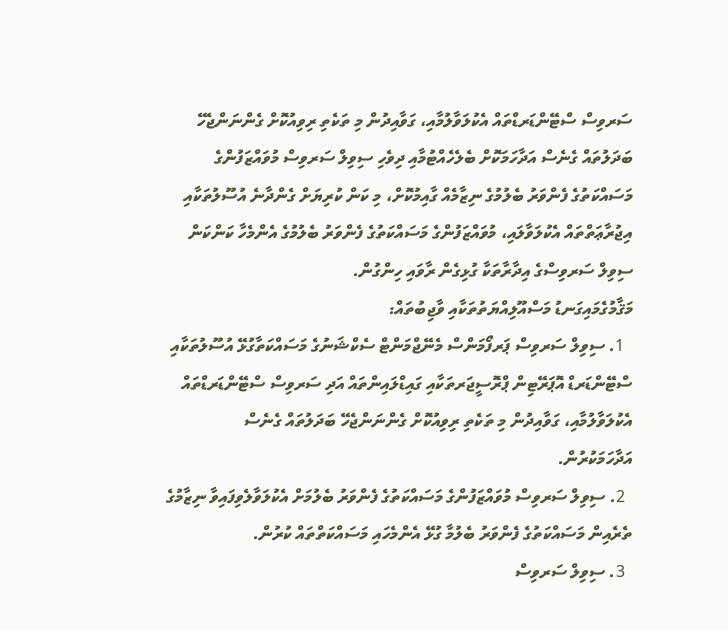ސަރވިސް ސްޓޭންޑަރޑްތައް އެކުލަވާލުމާއި، ގަވާއިދުން މި ތަކެތި ރިވިއުކޮށް ގެންނަންޖެހޭ ބަދަލުތައް ގެނެސް އަދާހަމަކޮށް ބެލެހެއްޓުމާއި ދިވެހި ސިވިލް ސަރވިސް މުވައްޒަފުންގެ މަސައްކަތުގެ ފެންވަރު ބެލުމުގެ ނިޒާމެއް ގާއިމުކޮށް، މި ކަން ކުރިޔަށް ގެންދާނެ އުސޫލުތަކާއި އިޖުރާޢަތްތައް އެކުލަވާލައި، މުވައްޒަފުންގެ މަސައްކަތުގެ ފެންވަރު ބެލުމުގެ އެންމެހާ ކަންކަން ސިވިލް ސަރވިސްގެ އިދާރާތަކާ ގުޅިގެން ރާވައި ހިންގުން.
މަޤާމުގެމައިގަނޑު މަސްއޫލިއްޔަތުތަކާއި ވާޖިބުތައް:
  1. ސިވިލް ސަރވިސް ޕަރފޯމަންސް މެނޭޖްމަންޓް ސެކްޝަނުގެ މަސައްކަތާގުޅޭ އުސޫލުތަކާއި ސްޓޭންޑަރޑް އޮޕަރޭޓިން ޕްރޮސީޖަރތަކާއި ގައިޑްލައިންތައް އަދި ސަރވިސް ސްޓޭންޑަރޑްތައް އެކުލަވާލުމާއި، ގަވާއިދުން މި ތަކެތި ރިވިއުކޮށް ގެންނަންޖެހޭ ބަދަލުތައް ގެނެސް އަދާހަމަކުރުން.
  2. ސިވިލް ސަރވިސް މުވައްޒަފުންގެ މަސައްކަތުގެ ފެންވަރު ބެލުމަށް އެކުލަވާލެވިފައިވާ ނިޒާމުގެ ތެރެއިން މަސައްކަތުގެ ފެންވަރު ބެލުމާ ގުޅޭ އެންމެހައި މަސައްކަތްތައް ކުރުން.
  3. ސިވިލް ސަރވިސް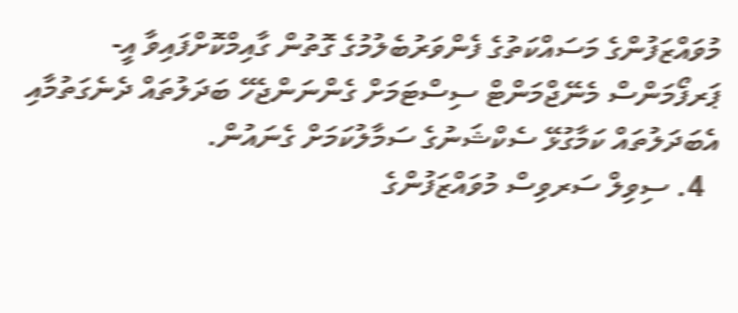މުވައްޒަފުންގެ މަސައްކަތުގެ ފެންވަރުބެލުމުގެ ގޮތުން ގާއިމްކޮށްފައިވާ އީ-ޕަރފޯމަންސް މެނޭޖްމަންޓް ސިސްޓަމަށް ގެންނަންޖެހޭ ބަދަލުތައް ދެނެގަތުމާއި އެބަދަލުތައް ކަމާގުޅޭ ސެކްޝަނުގެ ސަމާލުކަމަށް ގެނައުން.
  4. ސިވިލް ސަރވިސް މުވައްޒަފުންގެ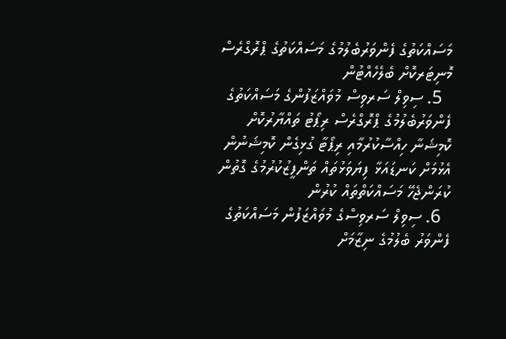މަސައްކަތުގެ ފެންވަރުބެލުމުގެ މަސައްކަތުގެ ޕްރޮގްރެސް މޮނިޓަރކޮށް ބެލެހެއްޓުން
  5. ސިވިލް ސަރވިސް މުވައްޒަފުންގެ މަސައްކަތުގެ ފެންވަރުބެލުމުގެ ޕްރޮގްރެސް ރިޕޯޓު ތައްޔާރުކޮށް ކޮމިޝަނާ ހިއްސާކުރުމާއި ރިޕޯޓާ ގުޅިގެން ކޮމިޝަނުން އެޅުމަށް ކަނޑައަޅާ ފިޔަވަޅުތައް ތަންފީޒުކުރުމުގެ ގޮތުން ކުރަންޖެހޭ މަސައްކަތްތައް ކުރުން
  6. ސިވިލް ސަރވިސްގެ މުވައްޒަފުން މަސައްކަތުގެ ފެންވަރު ބެލުމުގެ ނިޒާމަށް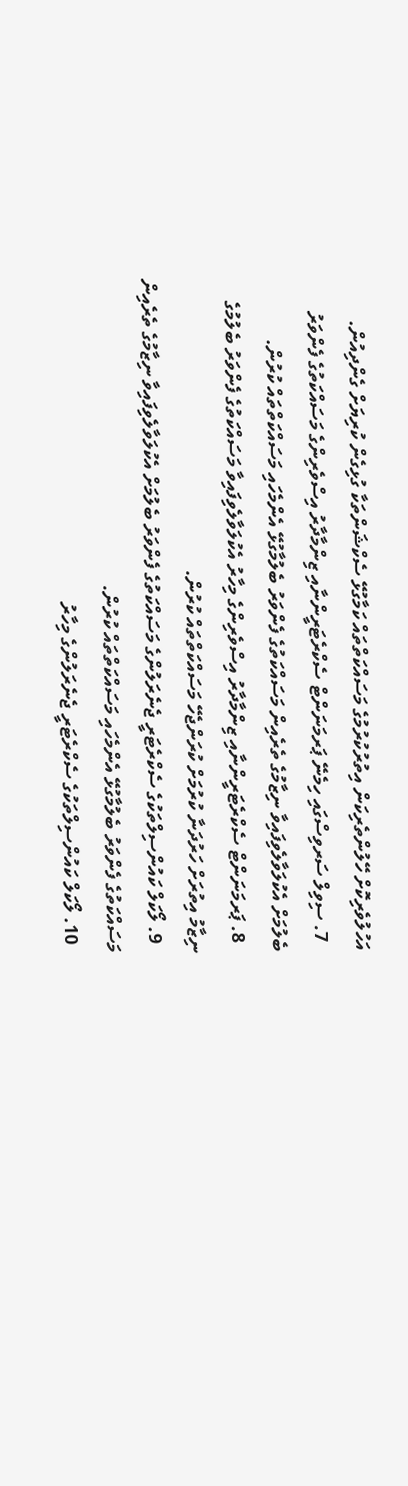އަހުލުވެރިކޮށް ހޭލުންތެރިކަން އިތުރުކުރުމުގެ މަސައްކަތްތައް ކަމާގުޅޭ ސެކްޝަންތަކާ ގުޅިގެން ކުރިޔަށް ގެންދިއުން.
  7. ސިވިލް ސަރވިސްގައި ހިމެނޭ ޕަރމަނަންޓް ސެކްރެޓަރީންނާއި ޒިންމާދާރު އިސްވެރިންގެ މަސައްކަތުގެ ފެންވަރު ބެލުމަށް އެކުލަވާލެވިފައިވާ ނިޒާމުގެ ތެރެއިން މަސައްކަތުގެ ފެންވަރު ބެލުމާގުޅޭ އެންމެހައި މަސައްކަތްތައް ކުރުން.
  8. ޕަރމަނަންޓް ސެކްރެޓަރީންނާއި ޒިންމާދާރު އިސްވެރިންގެ މިހާރު އެކުލަވާލެވިފައިވާ މަސައްކަތުގެ ފެންވަރު ބެލުމުގެ ނިޒާމު އިތުރަށް ހަރުދަނާ ކުރުމަށް ކުރަންޖެހޭ މަސައްކަތްތައް ކުރުން.
  9. ލޯކަލް ކައުންސިލްތަކުގެ ސެކްރެޓަރީ ޖެނެރަލުންގެ މަސައްކަތުގެ ފެންވަރު ބެލުމަށް އެކުލަވާލެވިފައިވާ ނިޒާމުގެ ތެރެއިން މަސައްކަތުގެ ފެންވަރު ބެލުމާގުޅޭ އެންމެހައި މަސައްކަތްތައް ކުރުން.
  10. ލޯކަލް ކައުންސިލްތަކުގެ ސެކްރެޓަރީ ޖެނެރަލުންގެ މިހާރު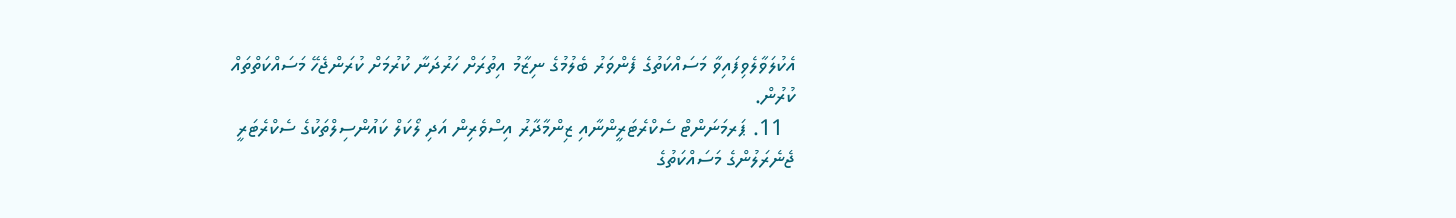އެކުލަވާލެވިފައިވާ މަސައްކަތުގެ ފެންވަރު ބެލުމުގެ ނިޒާމު އިތުރަށް ހަރުދަނާ ކުރުމަށް ކުރަންޖެހޭ މަސައްކަތްތައް ކުރުން.
  11. ޕަރމަނަންޓް ސެކްރެޓަރީންނާއި ޒިންމާދާރު އިސްވެރިން އަދި ލޯކަލް ކައުންސިލްތަކުގެ ސެކްރެޓަރީ ޖެނެރަލުންގެ މަސައްކަތުގެ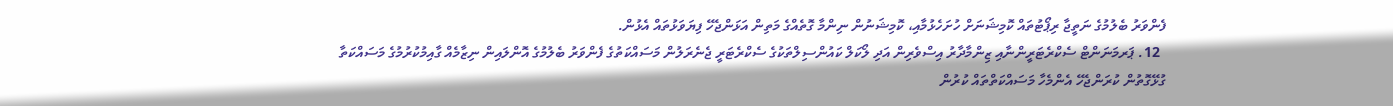ފެންވަރު ބެލުމުގެ ނަތީޖާ ރިޕޯޓުތައް ކޮމިޝަނަށް ހުށަހެޅުމާއި، ކޮމިޝަނުން ނިންމާ ގޮތެއްގެ މަތިން އަޅަންޖެހޭ ފިޔަވަޅުތައް އެޅުން.
  12. ޕަރމަނަންޓް ސެކްރެޓަރީންނާއި ޒިންމާދާރު އިސްވެރިން އަދި ލޯކަލް ކައުންސިލްތަކުގެ ސެކްރެޓަރީ ޖެނެރަލުން މަސައްކަތުގެ ފެންވަރު ބެލުމުގެ އޮންލައިން ނިޒާމެއް ގާއިމުކުރުމުގެ މަސައްކަތާ ގުޅޭގޮތުން ކުރަންޖެހޭ އެންމެހާ މަސައްކަތްތައް ކުރުން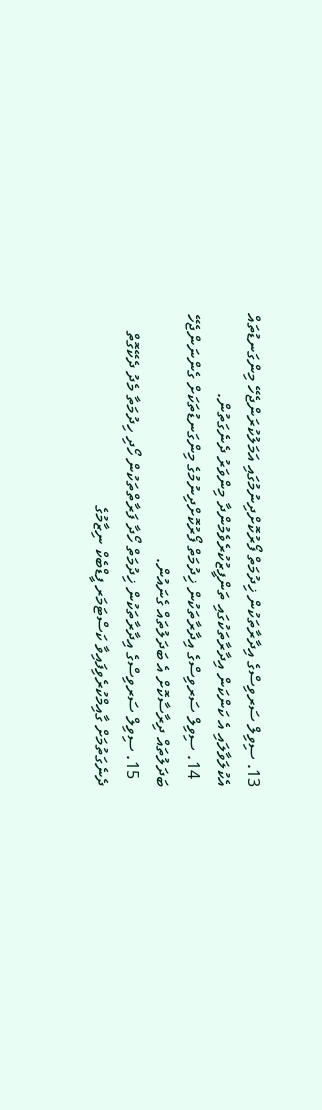13. ސިވިލް ސަރވިސްގެ އިދާރާތަކުން ޚިދުމަތް ފޯރުކޮށްދިނުމުގައި އަމަލުކުރަންޖެހޭ މިންގަނޑުތައް އެކުލަވާލައި އެ ކަންކަން އިދާރާތަކުގައި ތަންފީޒުކުރެވެމުންދާ މިންވަރު ދެނެގަތުން.
  14. ސިވިލް ސަރވިސްގެ އިދާރާތަކުން ޚިދުމަތް ފޯރުކޮށްދިނުމުގެ މިންގަނޑުތަކަށް ގެންނަންޖެހޭ ބަދަލުތައް ދިރާސާކޮށް އެ ބަދަލުތައް ގެނައުން.
  15. ސިވިލް ސަރވިސްގެ އިދާރާތަކުން ޚިދުމަތް ހޯދާ ފަރާތްތަކުން ހޯދި ހިދުމަތާ މެދު ދެކޭގޮތް ދެނެގަތުމަށް ގާއިމްކުރެވިފައިވާ ކަސްޓަމަރ ފީޑްބެކް ނިޒާމުގެ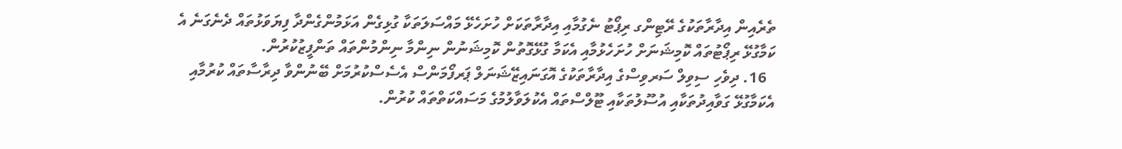ތެރެއިން އިދާރާތަކުގެ ރޭޓިންގ ރިޕޯޓު ނެގުމާއި އިދާރާތަކަށް ހުށަހެޅޭ މައްސަލަތަކާ ގުޅިގެން އަޅަމުންގެންދާ ފިޔަވަޅުތައް ދެނެގަނެ އެ ކަމާގުޅޭ ރިޕޯޓުތައް ކޮމިޝަނަށް ހުށަހެޅުމާއި އެކަމާ ގުޅޭގޮތުން ކޮމިޝަނުން ނިންމާ ނިންމުންތައް ތަންފީޒުކުރުން.
  16. ދިވެހި ސިވިލް ސަރވިސްގެ އިދާރާތަކުގެ އޮގަނައިޒޭޝަނަލް ޕަރފޯމަންސް އެސެސްކުރުމަށް ބޭނުންވާ ދިރާސާތައް ކުރުމާއި އެކަމާގުޅޭ ގަވާއިދުތަކާއި އުސޫލުތަކާއި ޓޫލްސްތައް އެކުލަވާލުމުގެ މަސައްކަތްތައް ކުރުން.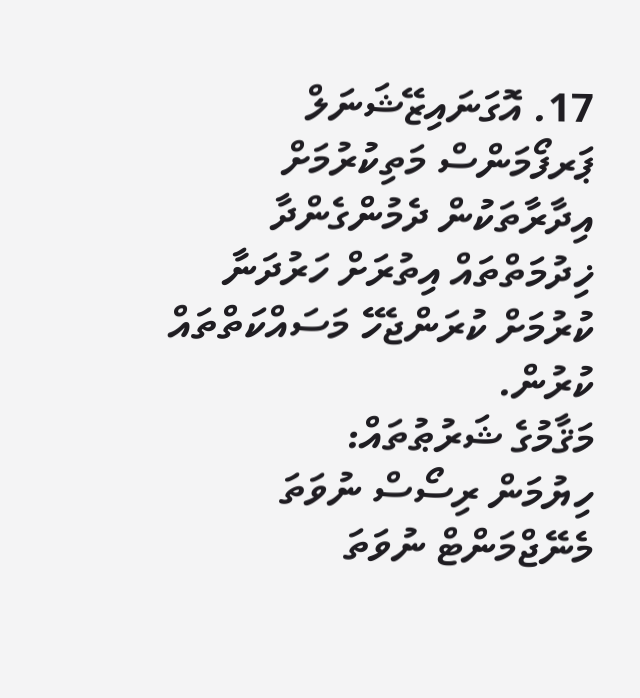17. އޮގަނައިޒޭޝަނަލް ޕަރފޯމަންސް މަތިކުރުމަށް އިދާރާތަކުން ދެމުންގެންދާ ޚިދުމަތްތައް އިތުރަށް ހަރުދަނާ ކުރުމަށް ކުރަންޖެހޭ މަސައްކަތްތައް ކުރުން.
މަޤާމުގެ ޝަރުޠުތައް:
ހިޔުމަން ރިސޯސް ނުވަތަ މެނޭޖްމަންޓް ނުވަތަ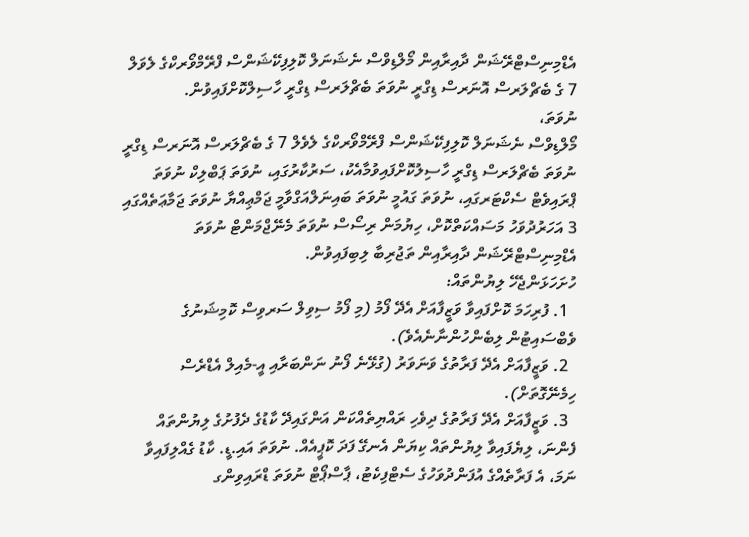އެޑްމިނިސްޓްރޭޝަން ދާއިރާއިން މޯލްޑިވްސް ނެޝަނަލް ކޮލިފިކޭޝަންސް ފްރޭމްވޯރކްގެ ލެވަލް 7 ގެ ބެޗްލަރސް އޮނަރސް ޑިގްރީ ނުވަތަ ބެޗްލަރސް ޑިގްރީ ހާސިލްކޮށްފައިވުން.
ނުވަތަ،
މޯލްޑިވްސް ނެޝަނަލް ކޮލިފިކޭޝަންސް ފްރޭމްވޯރކްގެ ލެވެލް 7 ގެ ބެޗްލަރސް އޮނަރސް ޑިގްރީ ނުވަތަ ބެޗްލަރސް ޑިގްރީ ހާސިލުކޮށްފައިވުމާއެކު، ސަރުކާރުގައި، ނުވަތަ ޕަބްލިކް ނުވަތަ ޕްރައިވެޓް ސެކްޓަރގައި، ނުވަތަ ގައުމީ ނުވަތަ ބައިނަލްއަގްވާމީ ޖަމްޢިއްޔާ ނުވަތަ ޖަމާޢަތެއްގައި 3 އަހަރުދުވަހު މަސައްކަތްކޮށް، ހިޔުމަން ރިސޯސް ނުވަތަ މެނޭޖްމަންޓް ނުވަތަ އެޑްމިނިސްޓްރޭޝަން ދާއިރާއިން ތަޖުރިބާ ލިބިފައިވުން.
ހުށަހަޅަންޖެހޭ ލިޔުންތައް:
  1. ފުރިހަމަ ކޮށްފައިވާ ވަޒީފާއަށް އެދޭ ފޯމު (މި ފޯމު ސިވިލް ސަރވިސް ކޮމިޝަނުގެ ވެބްސައިޓުން ލިބެންހުންނާނެއެވެ).
  2. ވަޒީފާއަށް އެދޭ ފަރާތުގެ ވަނަވަރު (ގުޅޭނެ ފޯނު ނަންބަރާއި އީ-މެއިލް އެޑްރެސް ހިމެނޭގޮތަށް).
  3. ވަޒީފާއަށް އެދޭ ފަރާތުގެ ދިވެހި ރައްޔިތެއްކަން އަންގައިދޭ ކާޑުގެ ދެފުށުގެ ލިޔުންތައް ފެންނަ، ލިޔެފައިވާ ލިޔުންތައް ކިޔަން އެނގޭ ފަދަ ކޮޕީއެއް. ނުވަތަ އައި.ޑީ. ކާޑު ގެއްލިފައިވާ ނަމަ، އެ ފަރާތެއްގެ އުފަންދުވަހުގެ ސެޓްފިކެޓު، ޕާސްޕޯޓް ނުވަތަ ޑްރައިވިންގ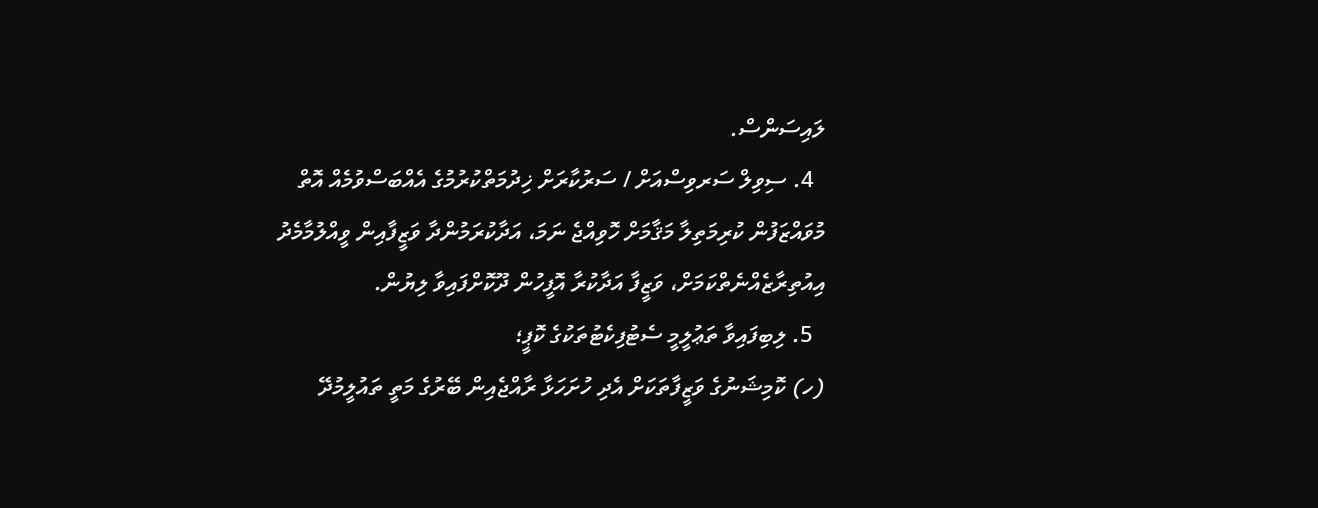ލައިސަންސް.
  4. ސިވިލް ސަރވިސްއަށް / ސަރުކާރަށް ޚިދުމަތްކުރުމުގެ އެއްބަސްވުމެއް އޮތް މުވައްޒަފުން ކުރިމަތިލާ މަޤާމަށް ހޮވިއްޖެ ނަމަ، އަދާކުރަމުންދާ ވަޒީފާއިން ވީއްލުމާމެދު އިއުތިރާޒެއްނެތްކަމަށް، ވަޒީފާ އަދާކުރާ އޮފީހުން ދޫކޮށްފައިވާ ލިޔުން.
  5. ލިބިފައިވާ ތަޢުލީމީ ސެޓުފިކެޓުތަކުގެ ކޮޕީ؛
(ހ) ކޮމިޝަނުގެ ވަޒީފާތަކަށް އެދި ހުށަހަޅާ ރާއްޖެއިން ބޭރުގެ މަތީ ތައުލީމުދޭ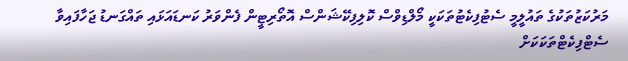މަރުކަޒުތަކުގެ ތައުލީމީ ސެޓުފިކެޓުތަކަކީ މޯލްޑިވްސް ކޮލިފިކޭޝަންސް އޮތޯރިޓީން ފެންވަރު ކަނޑައަޅައި ތައްގަނޑު ޖަހާފައިވާ ސެޓްފިކެޓްތަކަކަށް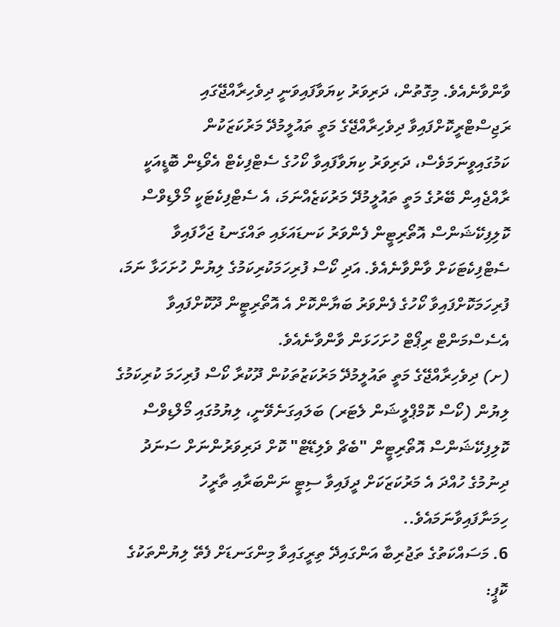ވާންވާނެއެވެ. މިގޮތުން، ދަރިވަރު ކިޔަވާފައިވަނީ ދިވެހިރާއްޖޭގައި ރަޖިސްޓްރީކޮށްފައިވާ ދިވެހިރާއްޖޭގެ މަތީ ތައުލީމުދޭ މަރުކަޒަކުން ކަމުގައިވީނަމަވެސް، ދަރިވަރު ކިޔަވާފައިވާ ކޯހުގެ ސެޓްފިކެޓް އެވޯޑިން ބޮޑީއަކީ ރާއްޖެއިން ބޭރުގެ މަތީ ތައުލީމުދޭ މަރުކަޒެއްނަމަ، އެ ސެޓްފިކެޓަކީ މޯލްޑިވްސް ކޮލިފިކޭޝަންސް އޮތޯރިޓީން ފެންވަރު ކަނޑައަޅައި ތައްގަނޑު ޖަހާފައިވާ ސެޓްފިކެޓަކަށް ވާންވާނެއެވެ. އަދި ކޯސް ފުރިހަމަކުރިކަމުގެ ލިޔުން ހުށަހަޅާ ނަމަ، ފުރިހަމަކޮށްފައިވާ ކޯހުގެ ފެންވަރު ބަޔާންކޮށް އެ އޮތޯރިޓީން ދޫކޮށްފައިވާ އެސެސްމަންޓް ރިޕޯޓް ހުށަހަޅަން ވާންވާނެއެވެ.
(ށ) ދިވެހިރާއްޖޭގެ މަތީ ތައުލީމުދޭ މަރުކަޒުތަކުން ދޫކުރާ ކޯސް ފުރިހަމަ ކުރިކަމުގެ ލިޔުން (ކޯސް ކޮމްޕްލީޝަން ލެޓަރ) ބަލައިގަނެވޭނީ، ލިޔުމުގައި މޯލްޑިވްސް ކޮލިފިކޭޝަންސް އޮތޯރިޓީން "ބެޗް ވެލިޑޭޓް" ކޮށް ދަރިވަރުންނަށް ސަނަދު ދިނުމުގެ ހުއްދަ އެ މަރުކަޒަކަށް ދީފައިވާ ސިޓީ ނަންބަރާއި ތާރީހު ހިމަނާފައިވާނަމައެވެ..
6. މަސައްކަތުގެ ތަޖުރިބާ އަންގައިދޭ ތިރީގައިވާ މިންގަނޑަށް ފެތޭ ލިޔުންތަކުގެ ކޮޕީ: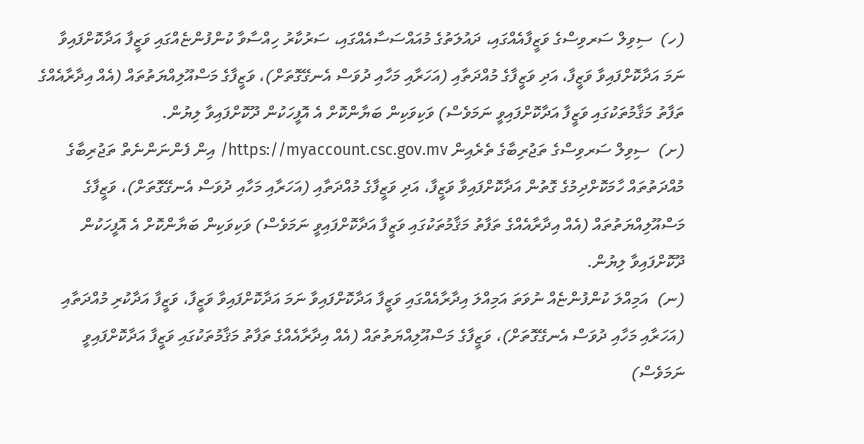(ހ)  ސިވިލް ސަރވިސްގެ ވަޒީފާއެއްގައި، ދައުލަތުގެ މުއައްސަސާއެއްގައި، ސަރުކާރު ހިއްސާވާ ކުންފުންޏެއްގައި ވަޒީފާ އަދާކޮށްފައިވާ ނަމަ އަދާކޮށްފައިވާ ވަޒީފާ، އަދި ވަޒީފާގެ މުއްދަތާއި (އަހަރާއި މަހާއި ދުވަސް އެނގޭގޮތަށް)، ވަޒީފާގެ މަސްއޫލިއްޔަތުތައް (އެއް އިދާރާއެއްގެ ތަފާތު މަޤާމުތަކުގައި ވަޒީފާ އަދާކޮށްފައިވީ ނަމަވެސް) ވަކިވަކިން ބަޔާންކޮށް އެ އޮފީހަކުން ދޫކޮށްފައިވާ ލިޔުން.
(ށ)  ސިވިލް ސަރވިސްގެ ތަޖުރިބާގެ ތެރެއިން https://myaccount.csc.gov.mv/ އިން ފެންނަންނެތް ތަޖުރިބާގެ މުއްދަތުތައް ހާމަކޮށްދިމުގެ ގޮތުން އަދާކޮށްފައިވާ ވަޒީފާ، އަދި ވަޒީފާގެ މުއްދަތާއި (އަހަރާއި މަހާއި ދުވަސް އެނގޭގޮތަށް)، ވަޒީފާގެ މަސްއޫލިއްޔަތުތައް (އެއް އިދާރާއެއްގެ ތަފާތު މަޤާމުތަކުގައި ވަޒީފާ އަދާކޮށްފައިވީ ނަމަވެސް) ވަކިވަކިން ބަޔާންކޮށް އެ އޮފީހަކުން ދޫކޮށްފައިވާ ލިޔުން.
(ނ)  އަމިއްލަ ކުންފުންޏެއް ނުވަތަ އަމިއްލަ އިދާރާއެއްގައި ވަޒީފާ އަދާކޮށްފައިވާ ނަމަ އަދާކޮށްފައިވާ ވަޒީފާ، ވަޒީފާ އަދާކުރި މުއްދަތާއި (އަހަރާއި މަހާއި ދުވަސް އެނގޭގޮތަށް)، ވަޒީފާގެ މަސްއޫލިއްޔަތުތައް (އެއް އިދާރާއެއްގެ ތަފާތު މަޤާމުތަކުގައި ވަޒީފާ އަދާކޮށްފައިވީ ނަމަވެސް)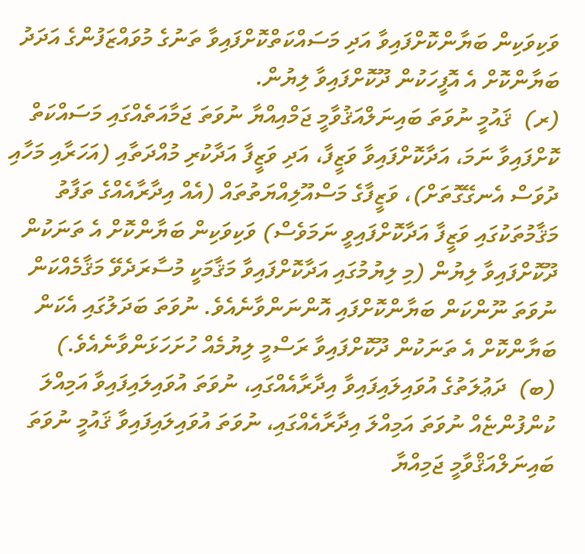ވަކިވަކިން ބަޔާންކޮށްފައިވާ އަދި މަސައްކަތްކޮށްފައިވާ ތަނުގެ މުވައްޒަފުންގެ އަދަދު ބަޔާންކޮށް އެ އޮފީހަކުން ދޫކޮށްފައިވާ ލިޔުން.
(ރ)  ޤައުމީ ނުވަތަ ބައިނަލްއަޤުވާމީ ޖަމްއިއްޔާ ނުވަތަ ޖަމާއަތެއްގައި މަސައްކަތް ކޮށްފައިވާ ނަމަ، އަދާކޮށްފައިވާ ވަޒީފާ، އަދި ވަޒީފާ އަދާކުރި މުއްދަތާއި (އަހަރާއި މަހާއި ދުވަސް އެނގޭގޮތަށް)، ވަޒީފާގެ މަސްއޫލިއްޔަތުތައް (އެއް އިދާރާއެއްގެ ތަފާތު މަޤާމުތަކުގައި ވަޒީފާ އަދާކޮށްފައިވީ ނަމަވެސް) ވަކިވަކިން ބަޔާންކޮށް އެ ތަނަކުން ދޫކޮށްފައިވާ ލިޔުން (މި ލިޔުމުގައި އަދާކޮށްފައިވާ މަޤާމަކީ މުސާރަދެވޭ މަޤާމެއްކަން ނުވަތަ ނޫންކަން ބަޔާންކޮށްފައި އޮންނަންވާނެއެވެ. ނުވަތަ ބަދަލުގައި އެކަން ބަޔާންކޮށް އެ ތަނަކުން ދޫކޮށްފައިވާ ރަސްމީ ލިޔުމެއް ހުށަހަޅަންވާނެއެވެ.)
(ބ)  ދަޢުލަތުގެ އުވައިލައިފައިވާ އިދާރާއެއްގައި، ނުވަތަ އުވައިލައިފައިވާ އަމިއްލަ ކުންފުންޏެއް ނުވަތަ އަމިއްލަ އިދާރާއެއްގައި، ނުވަތަ އުވައިލައިފައިވާ ޤައުމީ ނުވަތަ ބައިނަލްއަޤްވާމީ ޖަމިއްޔާ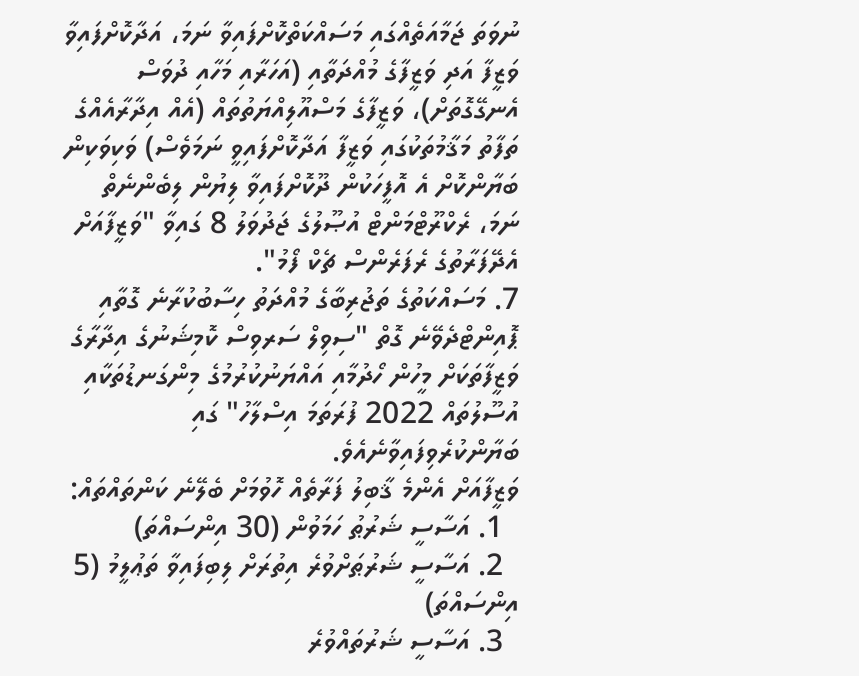ނުވަތަ ޖަމާއަތެއްގައި މަސައްކަތްކޮށްފައިވާ ނަމަ، އަދާކޮށްފައިވާ ވަޒީފާ އަދި ވަޒީފާގެ މުއްދަތާއި (އަހަރާއި މަހާއި ދުވަސް އެނގޭގޮތަށް)، ވަޒީފާގެ މަސްއޫލިއްޔަތުތައް (އެއް އިދާރާއެއްގެ ތަފާތު މަޤާމުތަކުގައި ވަޒީފާ އަދާކޮށްފައިވީ ނަމަވެސް) ވަކިވަކިން ބަޔާންކޮށް އެ އޮފީހަކުން ދޫކޮށްފައިވާ ލިޔުން ލިބެންނެތް ނަމަ، ރެކްރޫޓްމަންޓް އުޞޫލުގެ ޖަދުވަލު 8 ގައިވާ "ވަޒީފާއަށް އެދޭފަރާތުގެ ރެފަރެންސް ޗެކް ފޯމު".
7. މަސައްކަތުގެ ތަޖުރިބާގެ މުއްދަތު ހިސާބުކުރާނެ ގޮތާއި ޕޮއިންޓްދެވޭނެ ގޮތް "ސިވިލް ސަރވިސް ކޮމިޝަނުގެ އިދާރާގެ ވަޒީފާތަކަށް މީހުން ހޯދުމާއި އައްޔަނުކުރުމުގެ މިންގަނޑުތަކާއި އުސޫލުތައް 2022 ފުރަތަމަ އިސްލާހު" ގައި ބަޔާންކުރެވިފައިވާނެއެވެ.
ވަޒީފާއަށް އެންމެ ޤާބިލު ފަރާތެއް ހޮވުމަށް ބެލޭނެ ކަންތައްތައް:
  1. އަސާސީ ޝަރުޠު ހަމަވުން (30 އިންސައްތަ)
  2. އަސާސީ ޝަރުޠަށްވުރެ އިތުރަށް ލިބިފައިވާ ތަޢުލީމު (5 އިންސައްތަ)
  3. އަސާސީ ޝަރުތައްވުރެ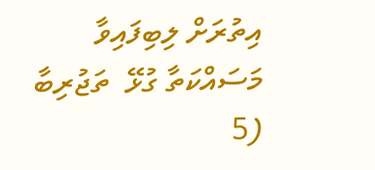އިތުރަށް ލިބިފައިވާ މަސައްކަތާ ގުޅޭ  ތަޖުރިބާ (5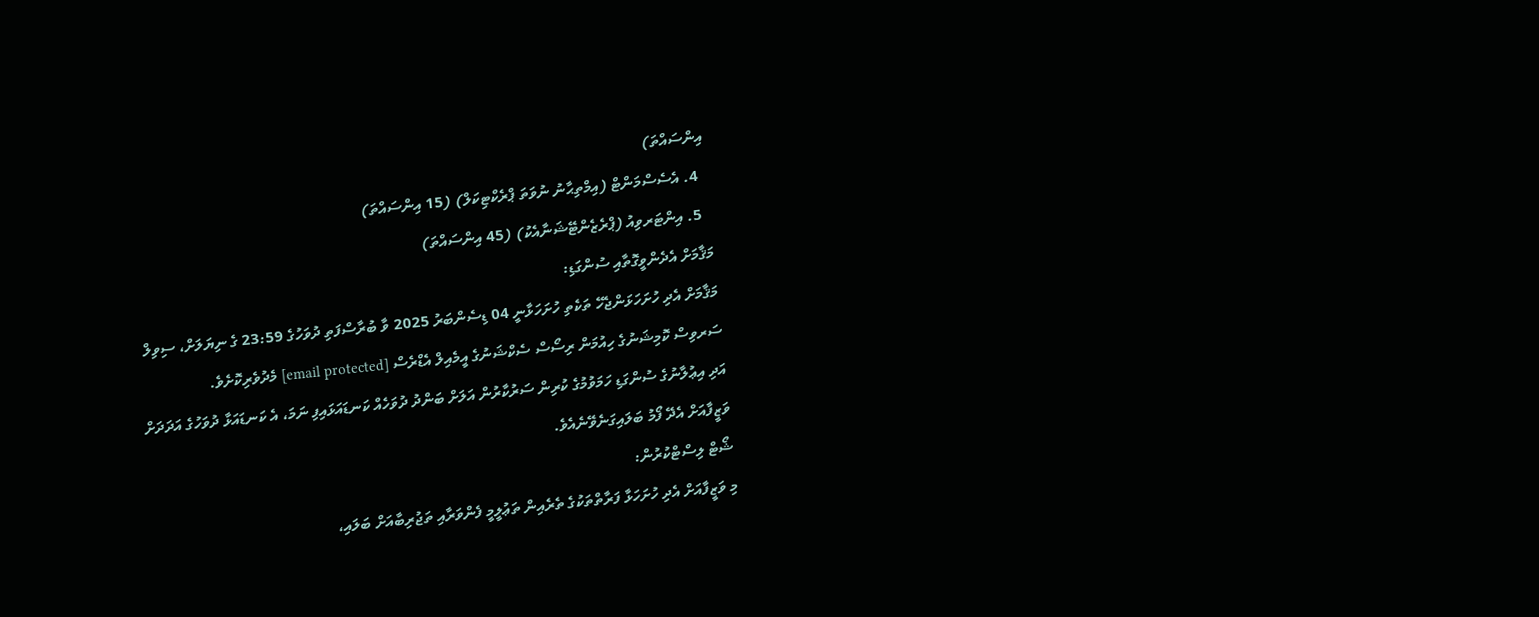އިންސައްތަ)
  4. އެސެސްމަންޓް (އިމްތިޙާނު ނުވަތަ ޕްރެކްޓިކަލް) (15 އިންސައްތަ)
  5. އިންޓަރވިއު (ޕްރެޒެންޓޭޝަނާއެކު) (45 އިންސައްތަ)
މަޤާމަށް އެދެންވީގޮތާއި ސުންގަޑި:
މަޤާމަށް އެދި ހުށަހަޅަންޖެހޭ ތަކެތި ހުށަހަޅާނީ 04 ޑިސެންބަރު 2025 ވާ ބުރާސްފަތި ދުވަހުގެ 23:59 ގެ ނިޔަލަށް، ސިވިލް ސަރވިސް ކޮމިޝަނުގެ ހިއުމަން ރިސޯސް ސެކްޝަނުގެ އީމެއިލް އެޑްރެސް [email protected] މެދުވެރިކޮށެވެ.
އަދި އިޢުލާނުގެ ސުންގަޑި ހަމަވުމުގެ ކުރިން ސަރުކާރުން އަލަށް ބަންދު ދުވަހެއް ކަނޑައަޅައިފި ނަމަ، އެ ކަނޑައަޅާ ދުވަހުގެ އަދަދަށް ވަޒީފާއަށް އެދޭ ފޯމު ބަލައިގަނެވޭނެއެވެ.
ޝޯޓް ލިސްޓްކުރުން:
މި ވަޒީފާއަށް އެދި ހުށަހަޅާ ފަރާތްތަކުގެ ތެރެއިން ތަޢުލީމީ ފެންވަރާއި ތަޖުރިބާއަށް ބަލައި،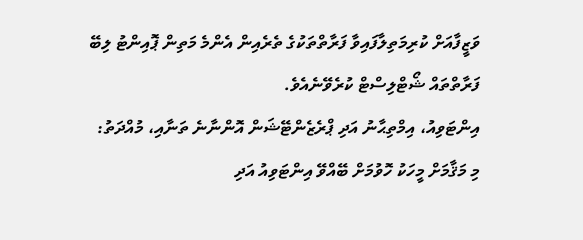ވަޒީފާއަށް ކުރިމަތިލާފައިވާ ފަރާތްތަކުގެ ތެރެއިން އެންމެ މަތިން ޕޮއިންޓު ލިބޭ ފަރާތްތައް ޝޯޓްލިސްޓް ކުރެވޭނެއެވެ.
އިންޓަވިއު، އިމްތިޙާނު އަދި ޕްރެޒެންޓޭޝަން އޮންނާނެ ތަނާއި، މުއްދަތު:
މި މަޤާމަށް މީހަކު ހޮވުމަށް ބޭއްވޭ އިންޓަވިއު އަދި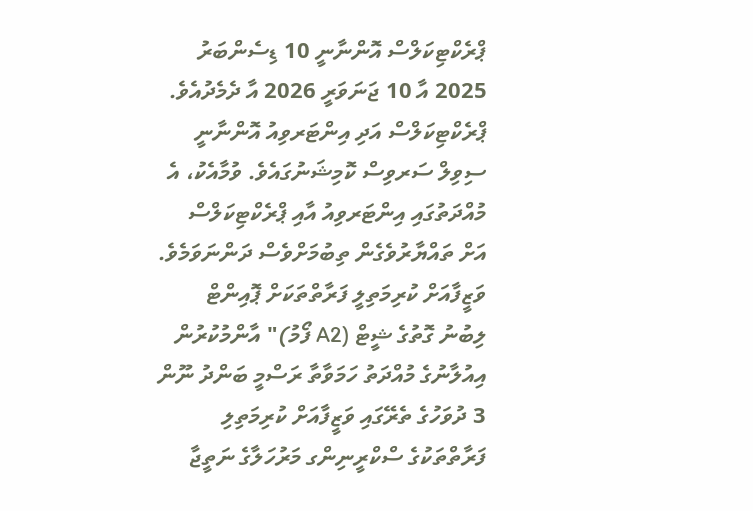ޕްރެކްޓިކަލްސް އޮންނާނީ 10 ޑިސެންބަރު 2025 އާ 10 ޖަނަވަރީ 2026 އާ ދެމެދުއެވެ. ޕްރެކްޓިކަލްސް އަދި އިންޓަރވިއު އޮންނާނީ ސިވިލް ސަރވިސް ކޮމިޝަނުގައެވެ. ވުމާއެކު، އެ މުއްދަތުގައި އިންޓަރވިއު އާއި ޕްރެކްޓިކަލްސް އަށް ތައްޔާރުވެގެން ތިބުމަށްވެސް ދަންނަވަމެވެ.
ވަޒީފާއަށް ކުރިމަތިލީ ފަރާތްތަކަށް ޕޮއިންޓް ލިބުނު ގޮތުގެ ޝީޓް (A2 ފޯމު)" އާންމުކުރުން
އިއުލާނުގެ މުއްދަތު ހަމަވާތާ ރަސްމީ ބަންދު ނޫން 3 ދުވަހުގެ ތެރޭގައި ވަޒީފާއަށް ކުރިމަތިލި ފަރާތްތަކުގެ ސްކްރީނިންގ މަރުހަލާގެ ނަތީޖާ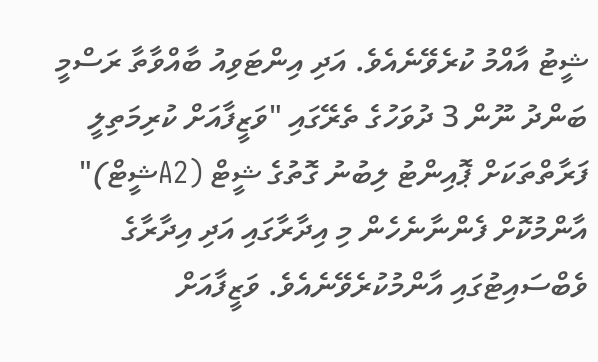ޝީޓު އާއްމު ކުރެވޭނެއެވެ. އަދި އިންޓަވިއު ބާއްވާތާ ރަސްމީ ބަންދު ނޫން 3 ދުވަހުގެ ތެރޭގައި "ވަޒީފާއަށް ކުރިމަތިލީ ފަރާތްތަކަށް ޕޮއިންޓު ލިބުނު ގޮތުގެ ޝީޓް (A2ޝީޓް)"  އާންމުކޮށް ފެންނާނެހެން މި އިދާރާގައި އަދި އިދާރާގެ ވެބްސައިޓުގައި އާންމުކުރެވޭނެއެވެ. ވަޒީފާއަށް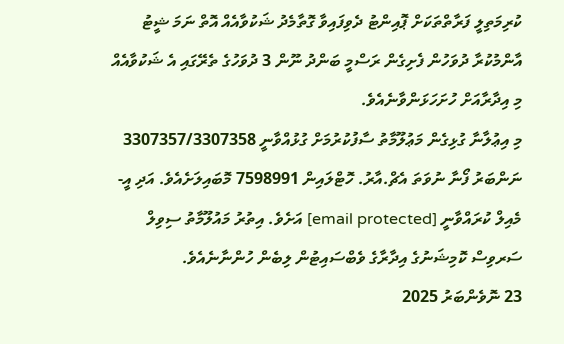ކުރިމަތިލީ ފަރާތްތަކަށް ޕޮއިންޓު ދެވިފައިވާ ގޮތާމެދު ޝަކުވާއެއް އޮތް ނަމަ ޝީޓު އާންމުކުރާ ދުވަހުން ފެށިގެން ރަސްމީ ބަންދު ނޫން 3 ދުވަހުގެ ތެރޭގައި އެ ޝަކުވާއެއް މި އިދާރާއަށް ހުށަހަޅަންވާނެއެވެ.
މި އިޢުލާނާ ގުޅިގެން މަޢުލޫމާތު ސާފުކުރުމަށް ގުޅުއްވާނީ 3307357/3307358 ނަންބަރު ފޯނާ ނުވަތަ އެޗް.އާރު. ހޮޓްލައިން 7598991 މޮބައިލަށެއެވެ. އަދި އީ-މެއިލް ކުރައްވާނީ [email protected] އަށެވެ. އިތުރު މައުލޫމާތު ސިވިލް ސަރވިސް ކޮމިޝަނުގެ އިދާރާގެ ވެބްސައިޓުން ލިބެން ހުންނާނެއެވެ.
23 ނޮވެންބަރު 2025